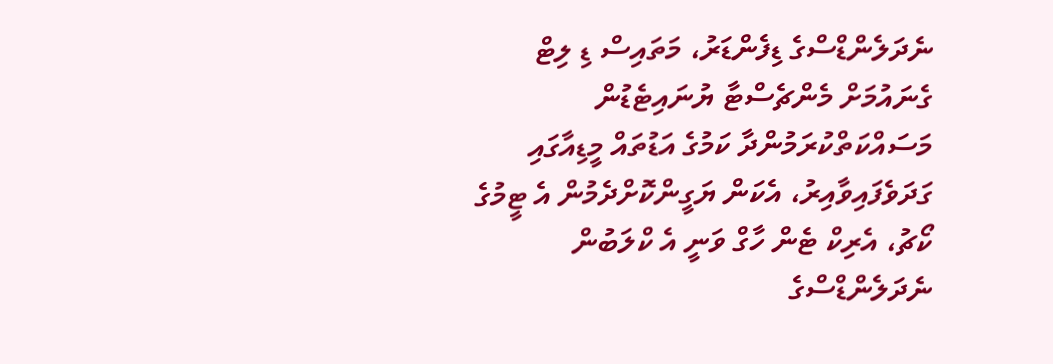ނެދަލެންޑްސްގެ ޑިފެންޑަރު، މަތައިސް ޑި ލިޓް ގެނައުމަށް މެންޗެސްޓާ ޔުނައިޓެޑުން މަސައްކަތްކުރަމުންދާ ކަމުގެ އަޑުތައް މީޑިއާގައި ގަދަވެފައިވާއިރު، އެކަން ޔަގީންކޮށްދެމުން އެ ޓީމުގެ ކޯޗު، އެރިކް ޓެން ހާގް ވަނީ އެ ކްލަބުން ނެދަލެންޑްސްގެ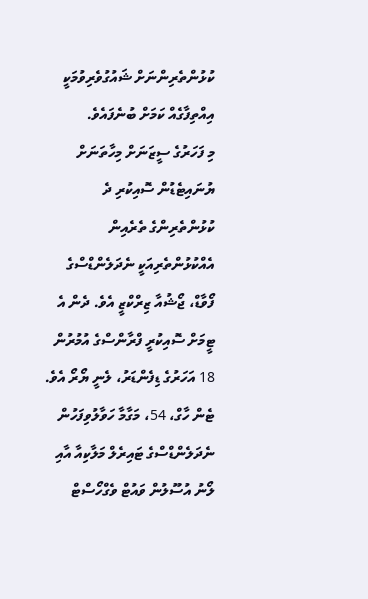ކުޅުންތެރިންނަށް ޝައުގުވެރިވުމަކީ އިއްތިފާގެއް ކަމަށް ބުނެފައެވެ.
މި ފަހަރުގެ ސީޒަނަށް މިހާތަނަށް ޔުނައިޓެޑުން ސޮއިކުރި ދެ ކުޅުންތެރިންގެ ތެރެއިން އެއްކުޅުންތެރިއަކީ ނެދަލެންޑްސްގެ ފޯވާޑް، ޖޯޝުއާ ޒިރްކްޒީ އެވެ. ދެން އެ ޓީމަށް ސޮއިކުރީ ފްރާންސްގެ އުމުރުން 18 އަހަރުގެ ޑިފެންޑަރު، ލެނީ ޔޯރޯ އެވެ.
ޓެން ހާގް، 54، މަގާމާ ހަވާލުވިފަހުން ނެދަލެންޑްސްގެ ޓައިރެލް މަލާކިއާ އާއި ލޯނު އުސޫލުން ވައުޓް ވެގްހޯސްޓް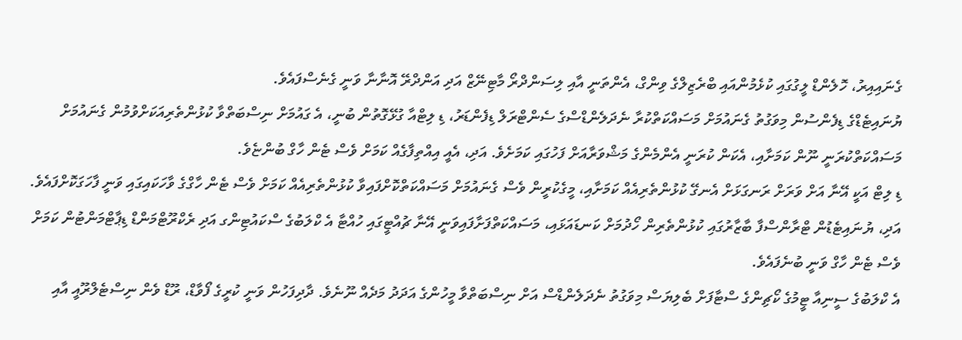ގެނައިއިރު، ހޮލެންޑް ލީގުގައި ކުޅެމުންއައި ބްރެޒިލްގެ ވިންގް، އެންތަނީ އާއި ލިސަންދްރޯ މާޓިނޭޒް އަދި އަންދްރޭ އޮނާނާ ވަނީ ގެނެސްފައެވެ.
ޔުނައިޓެޑްގެ ޑިފެންސުން މިވަގުތު ގެނައުމަށް މަސައްކަތްކުރާ ނެދަލެންޑްސްގެ ސެންޓްރަލް ޑިފެންޑަރު، ޑި ލިޓްއާ ގުޅޭގޮތުން ބުނީ، އެ ގައުމަށް ނިސްބަތްވާ ކުޅުންތެރިއަކަށްވުމުން ގެނައުމަށް މަސައްކަތްކުރަނީ ނޫން ކަމަށާއި، އެކަން ކުރަނީ އެންމެންގެ މަޝްވަރާއަށް ފަހުގައި ކަމަށެވެ. އަދި، އެއީ އިއްތިފާގެއް ކަމަށް ވެސް ޓެން ހާގް ބުންޏެވެ.
ޑި ލިޓް އަކީ އޭނާ އަށް ވަރަށް ރަނގަޅަށް އެނގޭ ކުޅުންތެރިއެއް ކަމަށާއި، މީގެކުރީން ވެސް ގެނައުމަށް މަސައްކަތްކޮށްފައިވާ ކުޅުންތެރިއެއް ކަމަށް ވެސް ޓެން ހާގްގެ ވާހަކައިގައި ވަނީ ފާހަގަކޮށްފައެވެ.
އަދި، ޔުނައިޓެޑުން ޓްރާންސްފާ ބާޒާރުގައި ކުޅުންތެރިން ހޯދުމަށް ކަނޑައަޅައި، މަސައްކަތްފަށާފައިވަނީ އޭނާ ޗުއްޓީގައި ހުއްޓާ އެ ކްލަބުގެ ސްކައުޓިންގ އަދި ރެކްރޫޓްމަންޑް ޑިޕާޓްމަންޓުން ކަމަށް ވެސް ޓެން ހާގް ވަނީ ބުނެފައެވެ.
އެ ކްލަބުގެ ސީނިއާ ޓީމުގެ ކޯޗިންގެ ސްޓާފަށް ބެލިޔަސް މިވަގުތު ނެދަލެންޑްސް އަށް ނިސްބަތްވާ މީހުންގެ އަދަދު މަދެއް ނޫނެވެ. ދާދިފަހުން ވަނީ ކުރީގެ ފޯވާޑް، ރޫޑް ވެން ނިސްޓެލްރޫއީ އާއި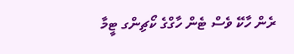ރެން ހާކޭ ވެސް ޓެން ހާގްގެ ކޯޗިންގ ޓީމާ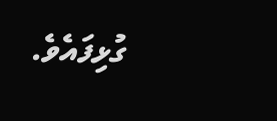ގުޅިފައެވެ.